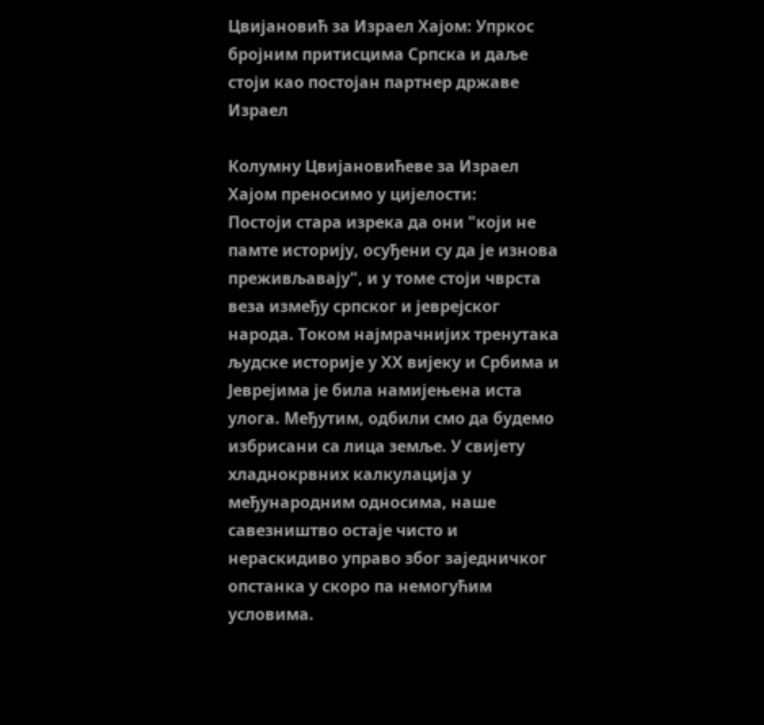Цвијановић за Израел Хајом: Упркос бројним притисцима Српска и даље стоји као постојан партнер државе Израел

Колумну Цвијановићеве за Израел Хајом преносимо у цијелости:
Постоји стара изрека да они "који не памте историју, осуђени су да је изнова преживљавају", и у томе стоји чврста веза између српског и јеврејског народа. Током најмрачнијих тренутака људске историје у ХХ вијеку и Србима и Јеврејима је била намијењена иста улога. Међутим, одбили смо да будемо избрисани са лица земље. У свијету хладнокрвних калкулација у међународним односима, наше савезништво остаје чисто и нераскидиво управо због заједничког опстанка у скоро па немогућим условима.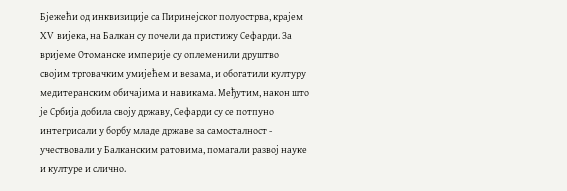Бјежећи од инквизиције са Пиринејског полуострва, крајем XV вијека, на Балкан су почели да пристижу Сефарди. За вријеме Отоманске империје су оплеменили друштво својим трговачким умијећем и везама, и обогатили културу медитеранским обичајима и навикама. Међутим, након што је Србија добила своју државу, Сефарди су се потпуно интегрисали у борбу младе државе за самосталност - учествовали у Балканским ратовима, помагали развој науке и културе и слично.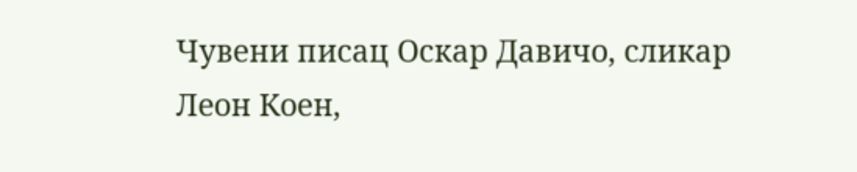Чувени писац Оскар Давичо, сликар Леон Коен,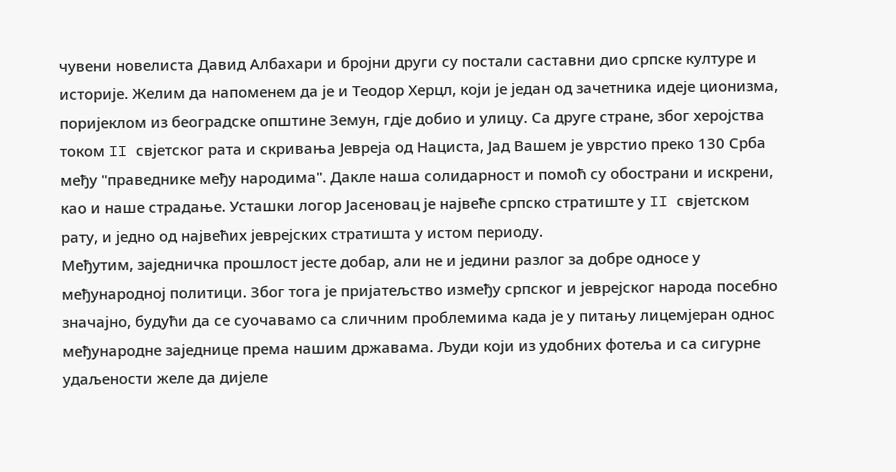чувени новелиста Давид Албахари и бројни други су постали саставни дио српске културе и историје. Желим да напоменем да је и Теодор Херцл, који је један од зачетника идеје ционизма, поријеклом из београдске општине Земун, гдје добио и улицу. Са друге стране, због херојства током II свјетског рата и скривања Јевреја од Нациста, Јад Вашем је уврстио преко 130 Срба међу "праведнике међу народима". Дакле наша солидарност и помоћ су обострани и искрени, као и наше страдање. Усташки логор Јасеновац је највеће српско стратиште у II свјетском рату, и једно од највећих јеврејских стратишта у истом периоду.
Међутим, заједничка прошлост јесте добар, али не и једини разлог за добре односе у међународној политици. Због тога је пријатељство између српског и јеврејског народа посебно значајно, будући да се суочавамо са сличним проблемима када је у питању лицемјеран однос међународне заједнице према нашим државама. Људи који из удобних фотеља и са сигурне удаљености желе да дијеле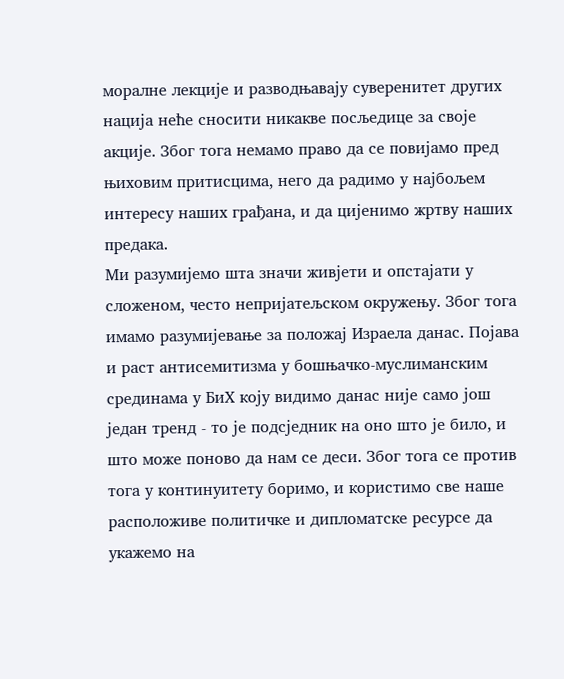моралне лекције и разводњавају суверенитет других нација неће сносити никакве посљедице за своје акције. Због тога немамо право да се повијамо пред њиховим притисцима, него да радимо у најбољем интересу наших грађана, и да цијенимо жртву наших предака.
Ми разумијемо шта значи живјети и опстајати у сложеном, често непријатељском окружењу. Због тога имамо разумијевање за положај Израела данас. Појава и раст антисемитизма у бошњачко-муслиманским срединама у БиХ коју видимо данас није само још један тренд - то је подсједник на оно што је било, и што може поново да нам се деси. Због тога се против тога у континуитету боримо, и користимо све наше расположиве политичке и дипломатске ресурсе да укажемо на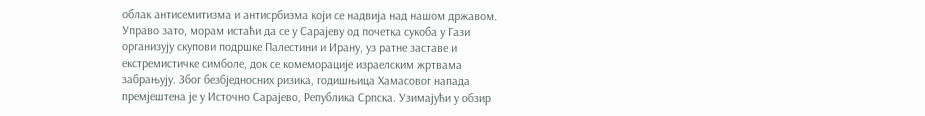облак антисемитизма и антисрбизма који се надвија над нашом државом.
Управо зато, морам истаћи да се у Сарајеву од почетка сукоба у Гази организују скупови подршке Палестини и Ирану, уз ратне заставе и екстремистичке симболе, док се комеморације израелским жртвама забрањују. Због безбједносних ризика, годишњица Хамасовог напада премјештена је у Источно Сарајево, Република Српска. Узимајући у обзир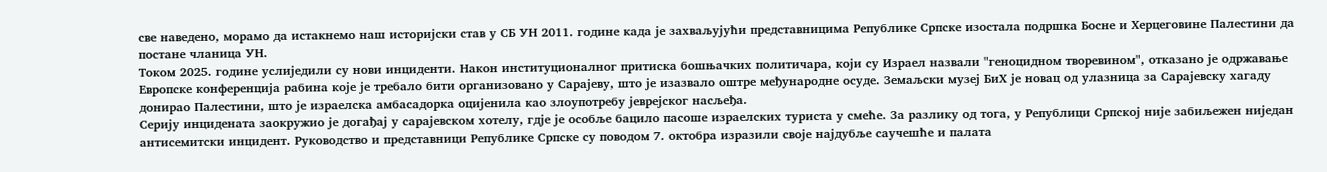све наведено, морамо да истакнемо наш историјски став у СБ УН 2011. године када је захваљујући представницима Републике Српске изостала подршка Босне и Херцеговине Палестини да постане чланица УН.
Током 2025. године услиједили су нови инциденти. Након институционалног притиска бошњачких политичара, који су Израел назвали "геноцидном творевином", отказано је одржавање Европске конференција рабина које је требало бити организовано у Сарајеву, што је изазвало оштре међународне осуде. Земаљски музеј БиХ је новац од улазница за Сарајевску хагаду донирао Палестини, што је израелска амбасадорка оцијенила као злоупотребу јеврејског насљеђа.
Серију инцидената заокружио је догађај у сарајевском хотелу, гдје је особље бацило пасоше израелских туриста у смеће. За разлику од тога, у Републици Српској није забиљежен ниједан антисемитски инцидент. Руководство и представници Републике Српске су поводом 7. октобра изразили своје најдубље саучешће и палата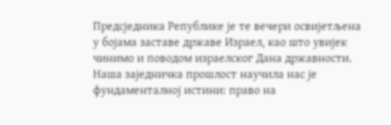Предсједника Републике је те вечери освијетљена у бојама заставе државе Израел, као што увијек чинимо и поводом израелског Дана државности.
Наша заједничка прошлост научила нас је фундаменталној истини: право на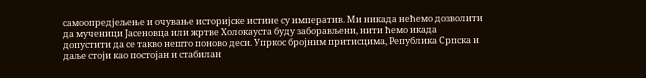самоопредјељење и очување историјске истине су императив. Ми никада нећемо дозволити да мученици Јасеновца или жртве Холокауста буду заборављени, нити ћемо икада допустити да се такво нешто поново деси. Упркос бројним притисцима, Република Српска и даље стоји као постојан и стабилан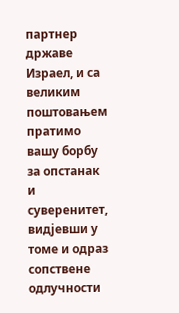партнер државе Израел, и са великим поштовањем пратимо вашу борбу за опстанак и суверенитет, видјевши у томе и одраз сопствене одлучности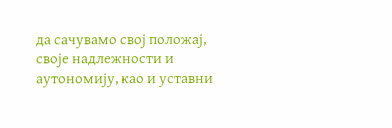да сачувамо свој положај, своје надлежности и аутономију, као и уставни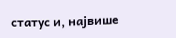статус и, највише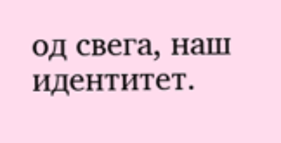од свега, наш идентитет.